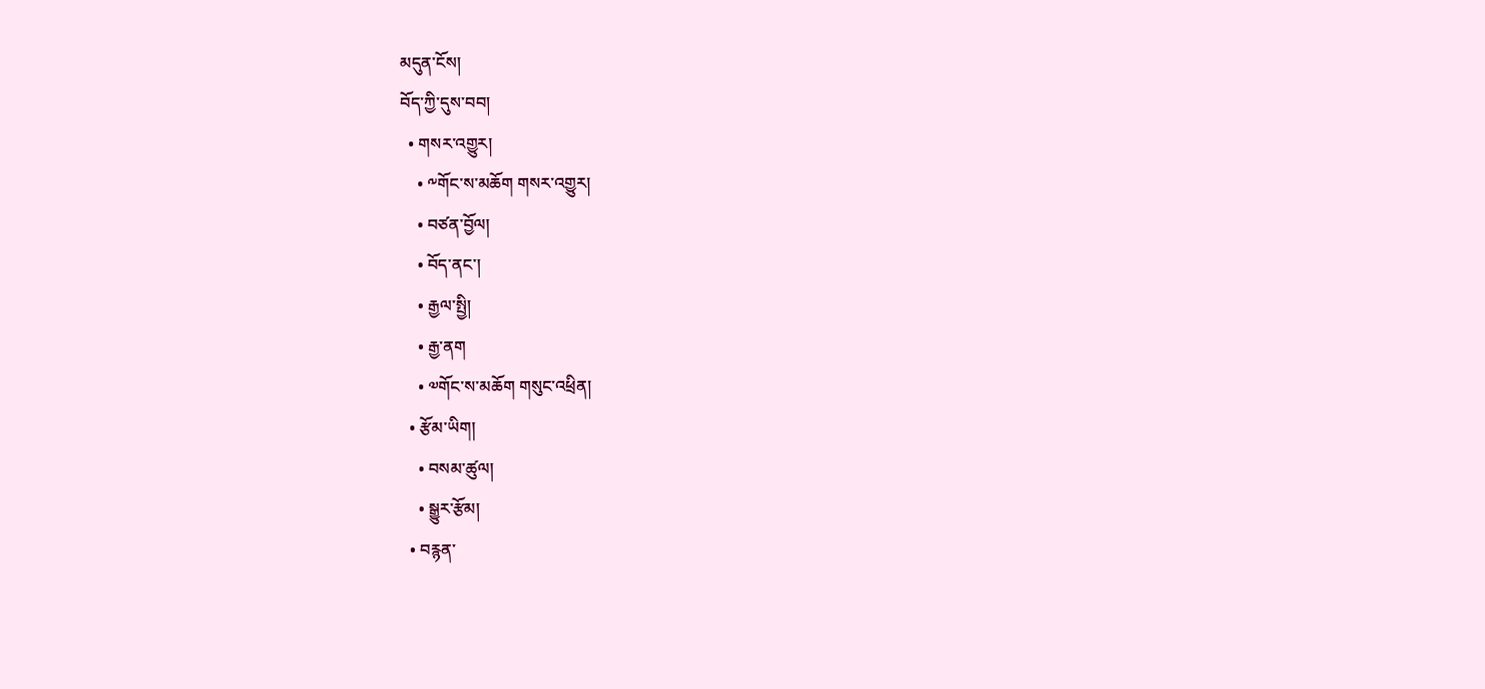མདུན་ངོས།
བོད་ཀྱི་དུས་བབ།
  • གསར་འགྱུར།
    • ༸གོང་ས་མཆོག གསར་འགྱུར།
    • བཙན་བྱོལ།
    • བོད་ནང་།
    • རྒྱལ་སྤྱི།
    • རྒྱ་ནག
    • ༧གོང་ས་མཆོག གསུང་འཕྲིན།
  • རྩོམ་ཡིག།
    • བསམ་ཚུལ།
    • སྒྱུར་རྩོམ།
  • བརྙན་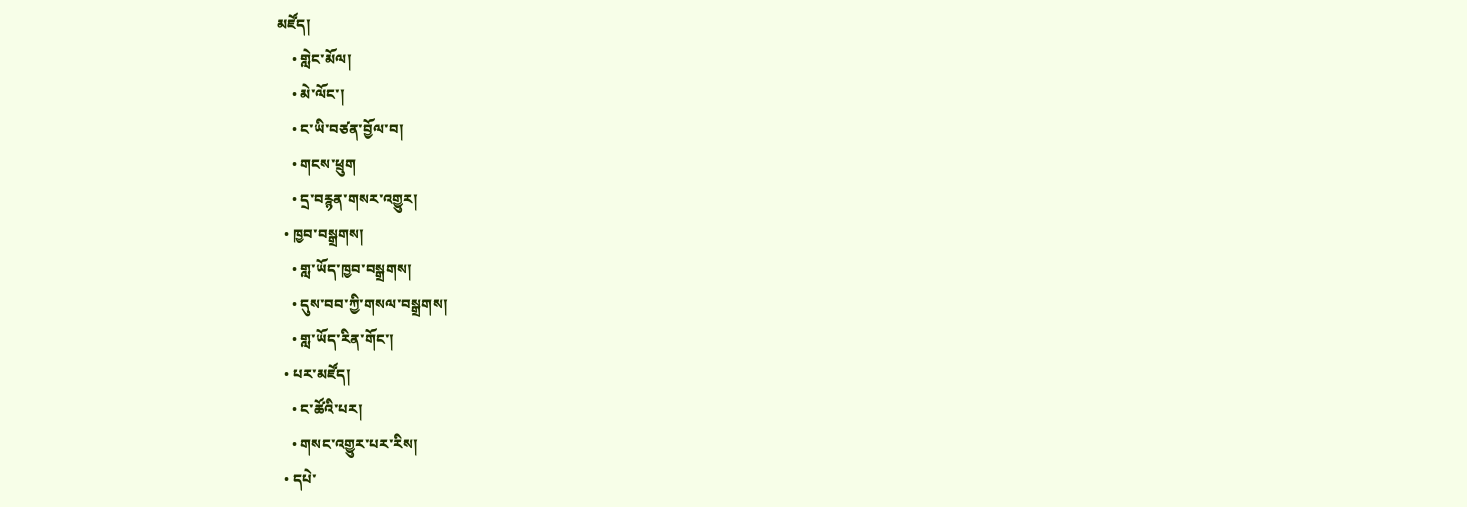མཛོད།
    • གླེང་མོལ།
    • མེ་ལོང་།
    • ང་ཡི་བཙན་བྱོལ་བ།
    • གངས་ཕྲུག
    • དྲ་བརྙན་གསར་འགྱུར།
  • ཁྱབ་བསྒྲགས།
    • གླ་ཡོད་ཁྱབ་བསྒྲགས།
    • དུས་བབ་ཀྱི་གསལ་བསྒྲགས།
    • གླ་ཡོད་རིན་གོང་།
  • པར་མཛོད།
    • ང་ཚོའི་པར།
    • གསང་འགྱུར་པར་རིས།
  • དཔེ་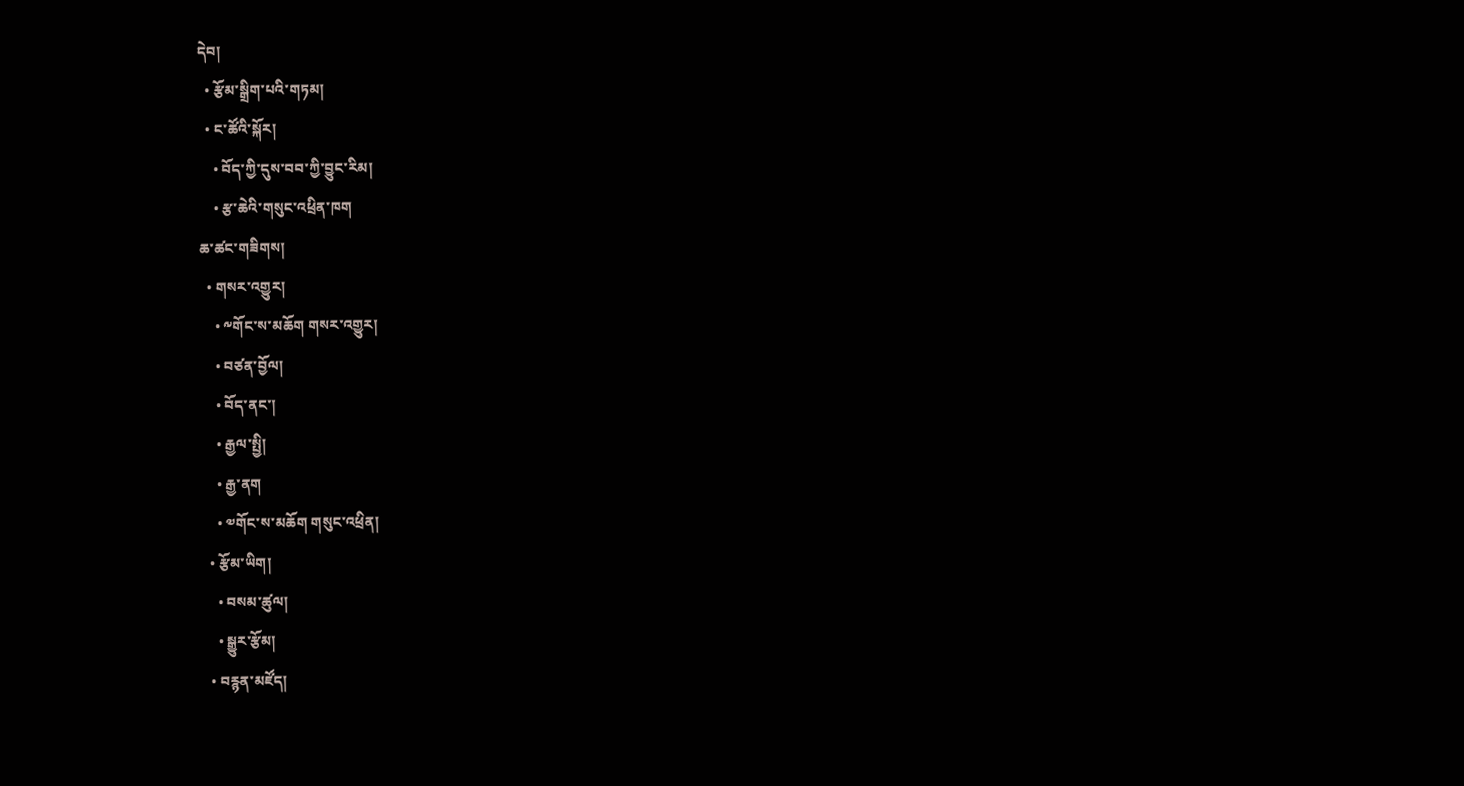དེབ།
  • རྩོམ་སྒྲིག་པའི་གཏམ།
  • ང་ཚོའི་སྐོར།
    • བོད་ཀྱི་དུས་བབ་ཀྱི་བྱུང་རིམ།
    • རྩ་ཆེའི་གསུང་འཕྲིན་ཁག
ཆ་ཚང་གཟིགས།
  • གསར་འགྱུར།
    • ༸གོང་ས་མཆོག གསར་འགྱུར།
    • བཙན་བྱོལ།
    • བོད་ནང་།
    • རྒྱལ་སྤྱི།
    • རྒྱ་ནག
    • ༧གོང་ས་མཆོག གསུང་འཕྲིན།
  • རྩོམ་ཡིག།
    • བསམ་ཚུལ།
    • སྒྱུར་རྩོམ།
  • བརྙན་མཛོད།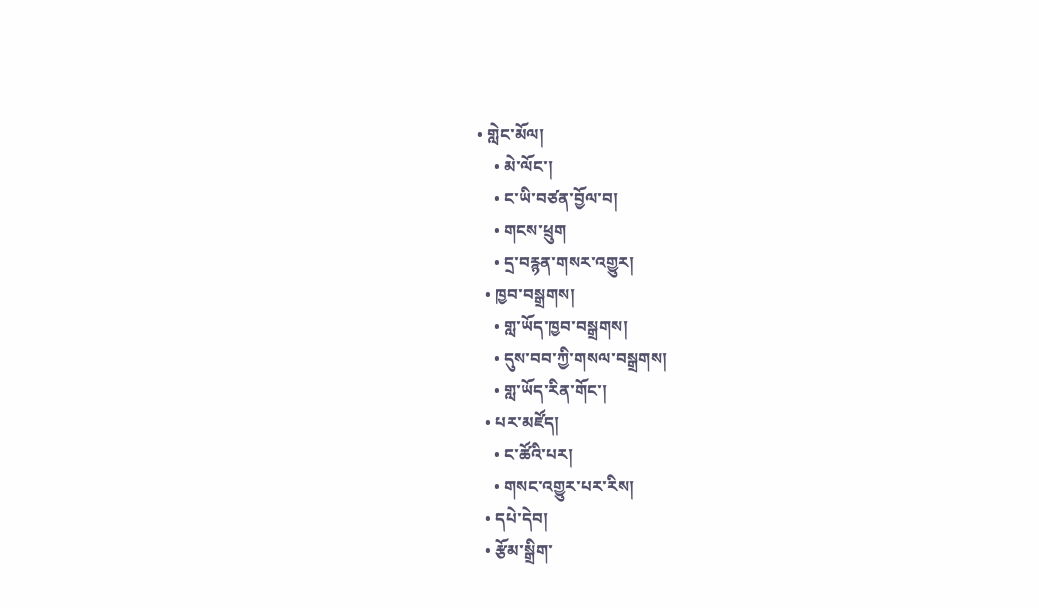• གླེང་མོལ།
    • མེ་ལོང་།
    • ང་ཡི་བཙན་བྱོལ་བ།
    • གངས་ཕྲུག
    • དྲ་བརྙན་གསར་འགྱུར།
  • ཁྱབ་བསྒྲགས།
    • གླ་ཡོད་ཁྱབ་བསྒྲགས།
    • དུས་བབ་ཀྱི་གསལ་བསྒྲགས།
    • གླ་ཡོད་རིན་གོང་།
  • པར་མཛོད།
    • ང་ཚོའི་པར།
    • གསང་འགྱུར་པར་རིས།
  • དཔེ་དེབ།
  • རྩོམ་སྒྲིག་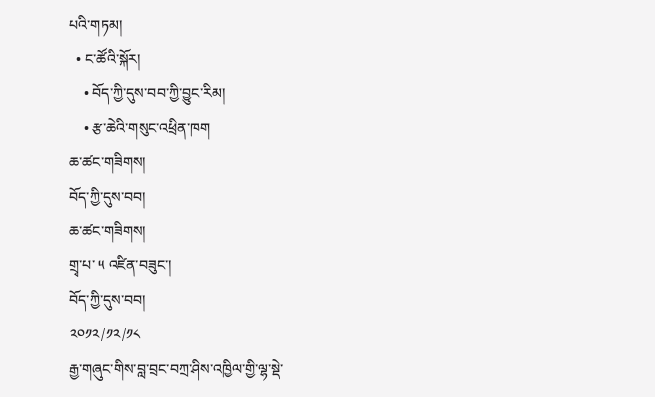པའི་གཏམ།
  • ང་ཚོའི་སྐོར།
    • བོད་ཀྱི་དུས་བབ་ཀྱི་བྱུང་རིམ།
    • རྩ་ཆེའི་གསུང་འཕྲིན་ཁག
ཆ་ཚང་གཟིགས།
བོད་ཀྱི་དུས་བབ།
ཆ་ཚང་གཟིགས།
གྲྭ་པ་ ༥ འཛིན་བཟུང་།
བོད་ཀྱི་དུས་བབ།
༢༠༡༢/༡༢/༡༨
རྒྱ་གཞུང་གིས་བླ་བྲང་བཀྲ་ཤིས་འཁྱིལ་གྱི་ལྷ་སྡེ་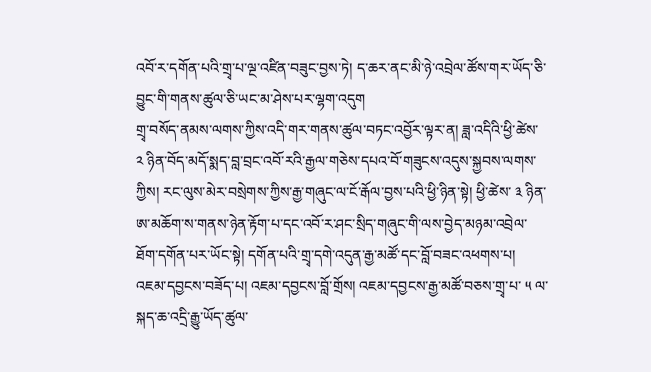འབོ་ར་དགོན་པའི་གྲྭ་པ་ལྔ་འཛིན་བཟུང་བྱས་ཏེ། ད་ཆར་ནང་མི་ཉེ་འབྲེལ་ཚོས་གར་ཡོད་ཅི་བྱུང་གི་གནས་ཚུལ་ཅི་ཡང་མ་ཤེས་པར་ལྷག་འདུག
གྲྭ་བསོད་ནམས་ལགས་ཀྱིས་འདི་གར་གནས་ཚུལ་བཏང་འབྱོར་ལྟར་ན། ཟླ་འདིའི་ཕྱི་ཚེས་ ༢ ཉིན་བོད་མདོ་སྨད་བླ་བྲང་འབོ་རའི་རྒྱལ་གཅེས་དཔའ་བོ་གཟུངས་འདུས་སྐྱབས་ལགས་ཀྱིས། རང་ལུས་མེར་བསྲེགས་ཀྱིས་རྒྱ་གཞུང་ལ་ངོ་རྒོལ་བྱས་པའི་ཕྱི་ཉིན་སྟེ། ཕྱི་ཚེས་ ༣ ཉིན་ཨ་མཆོག་ས་གནས་ཉེན་རྟོག་པ་དང་འབོ་ར་ཤང་སྲིད་གཞུང་གི་ལས་བྱེད་མཉམ་འབྲེལ་ཐོག་དགོན་པར་ཡོང་སྟེ། དགོན་པའི་གྲྭ་དགེ་འདུན་རྒྱ་མཚོ་དང་བློ་བཟང་འཕགས་པ། འཇམ་དབྱངས་བཟོད་པ། འཇམ་དབྱངས་བློ་གྲོས། འཇམ་དབྱངས་རྒྱ་མཚོ་བཅས་གྲྭ་པ་ ༥ ལ་སྐད་ཆ་འདྲི་རྒྱུ་ཡོད་ཚུལ་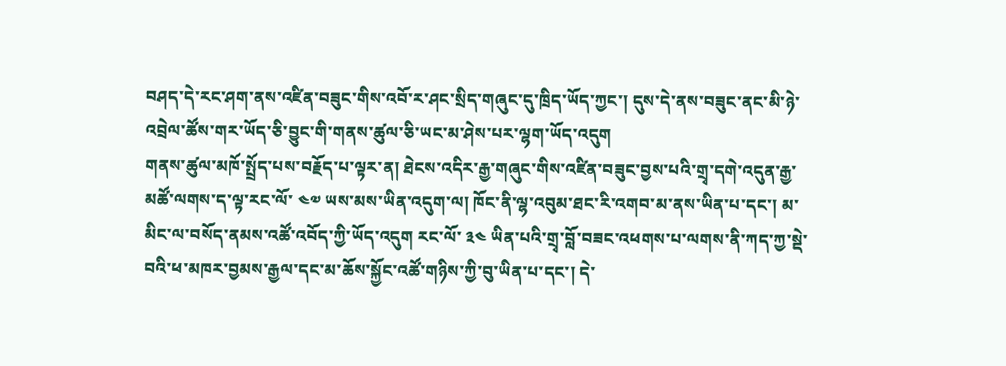བཤད་དེ་རང་ཤག་ནས་འཛིན་བཟུང་གིས་འབོ་ར་ཤང་སྲིད་གཞུང་དུ་ཁྲིད་ཡོད་ཀྱང་། དུས་དེ་ནས་བཟུང་ནང་མི་ཉེ་འབྲེལ་ཚོས་གར་ཡོད་ཅི་བྱུང་གི་གནས་ཚུལ་ཅི་ཡང་མ་ཤེས་པར་ལྷག་ཡོད་འདུག
གནས་ཚུལ་མཁོ་སྤྲོད་པས་བརྗོད་པ་ལྟར་ན། ཐེངས་འདིར་རྒྱ་གཞུང་གིས་འཛིན་བཟུང་བྱས་པའི་གྲྭ་དགེ་འདུན་རྒྱ་མཚོ་ལགས་ད་ལྟ་རང་ལོ་ ༤༧ ཡས་མས་ཡིན་འདུག་ལ། ཁོང་ནི་ལྷ་འབུམ་ཐང་རི་འགབ་མ་ནས་ཡིན་པ་དང་། མ་མིང་ལ་བསོད་ནམས་འཚོ་འབོད་ཀྱི་ཡོད་འདུག རང་ལོ་ ༣༤ ཡིན་པའི་གྲྭ་བློ་བཟང་འཕགས་པ་ལགས་ནི་ཀད་ཀྱ་སྡེ་བའི་ཕ་མཁར་བྱམས་རྒྱལ་དང་མ་ཆོས་སྐྱོང་འཚོ་གཉིས་ཀྱི་བུ་ཡིན་པ་དང་། དེ་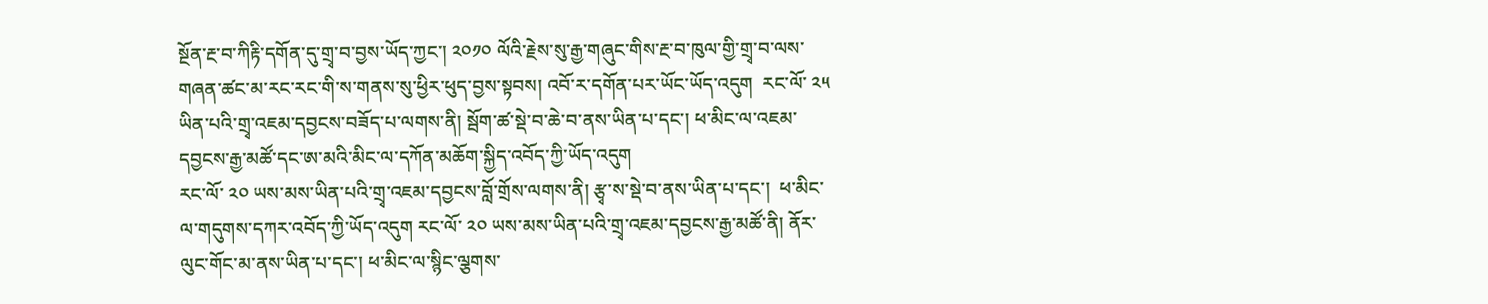སྔོན་རྔ་བ་ཀིརྟི་དགོན་དུ་གྲྭ་བ་བྱས་ཡོད་ཀྱང་། ༢༠༡༠ ལོའི་རྗེས་སུ་རྒྱ་གཞུང་གིས་རྔ་བ་ཁུལ་གྱི་གྲྭ་བ་ལས་གཞན་ཚང་མ་རང་རང་གི་ས་གནས་སུ་ཕྱིར་ཕུད་བྱས་སྟབས། འབོ་ར་དགོན་པར་ཡོང་ཡོད་འདུག  རང་ལོ་ ༢༥ ཡིན་པའི་གྲྭ་འཇམ་དབྱངས་བཟོད་པ་ལགས་ནི། སྦོག་ཚ་སྡེ་བ་ཆེ་བ་ནས་ཡིན་པ་དང་། ཕ་མིང་ལ་འཇམ་དབྱངས་རྒྱ་མཚོ་དང་ཨ་མའི་མིང་ལ་དཀོན་མཆོག་སྐྱིད་འབོད་ཀྱི་ཡོད་འདུག
རང་ལོ་ ༢༠ ཡས་མས་ཡིན་པའི་གྲྭ་འཇམ་དབྱངས་བློ་གྲོས་ལགས་ནི། རྩྭ་ས་སྡེ་བ་ནས་ཡིན་པ་དང་།  ཕ་མིང་ལ་གདུགས་དཀར་འབོད་ཀྱི་ཡོད་འདུག རང་ལོ་ ༢༠ ཡས་མས་ཡིན་པའི་གྲྭ་འཇམ་དབྱངས་རྒྱ་མཚོ་ནི། ནོར་ལུང་གོང་མ་ནས་ཡིན་པ་དང་། ཕ་མིང་ལ་སྙིང་ལྕགས་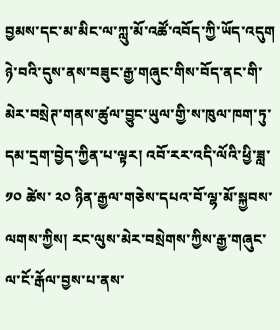བྱམས་དང་མ་མིང་ལ་ཀླུ་མོ་འཚོ་འབོད་ཀྱི་ཡོད་འདུག
ཉེ་བའི་དུས་ནས་བཟུང་རྒྱ་གཞུང་གིས་བོད་ནང་གི་མེར་བསྲེཊ་གནས་ཚུལ་བྱུང་ཡུལ་གྱི་ས་ཁུལ་ཁག་ཏུ་དམ་དྲག་བྱེད་ཀྱིན་པ་ལྟར། འབོ་རར་འདི་ལོའི་ཕྱི་ཟླ་ ༡༠ ཚེས་ ༢༠ ཉིན་རྒྱལ་གཅེས་དཔའ་བོ་ལྷ་མོ་སྐྱབས་ལགས་ཀྱིས། རང་ལུས་མེར་བསྲེགས་ཀྱིས་རྒྱ་གཞུང་ལ་ངོ་རྒོལ་བྱས་པ་ནས་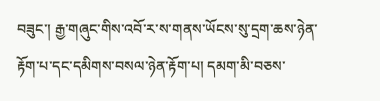བཟུང་། རྒྱ་གཞུང་གིས་འབོ་ར་ས་གནས་ཡོངས་སུ་དྲག་ཆས་ཉེན་རྟོག་པ་དང་དམིགས་བསལ་ཉེན་རྟོག་པ། དམག་མི་བཅས་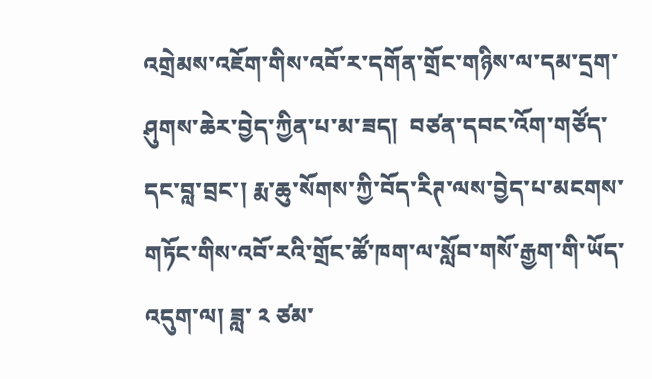འགྲེམས་འཇོག་གིས་འབོ་ར་དགོན་གྲོང་གཉིས་ལ་དམ་དྲག་ཤུགས་ཆེར་བྱེད་ཀྱིན་པ་མ་ཟད།  བཙན་དབང་འོག་གཙོད་དང་བླ་བྲང་། རྨ་ཆུ་སོགས་ཀྱི་བོད་རིཊ་ལས་བྱེད་པ་མངགས་གཏོང་གིས་འབོ་རའི་གྲོང་ཚོ་ཁག་ལ་སློབ་གསོ་རྒྱག་གི་ཡོད་འདུག་ལ། ཟླ་ ༢ ཙམ་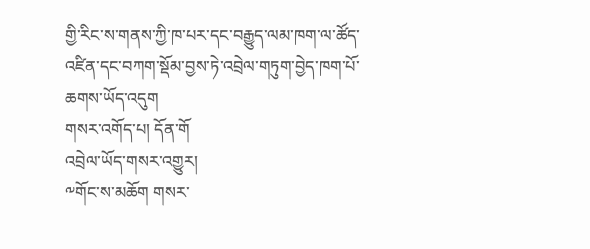གྱི་རིང་ས་གནས་ཀྱི་ཁ་པར་དང་བརྒྱུད་ལམ་ཁག་ལ་ཚོད་འཛིན་དང་བཀག་སྡོམ་བྱས་ཏེ་འབྲེལ་གཏུག་བྱེད་ཁག་པོ་ཆགས་ཡོད་འདུག
གསར་འགོད་པ། དོན་གོ
འབྲེལ་ཡོད་གསར་འགྱུར།
༸གོང་ས་མཆོག གསར་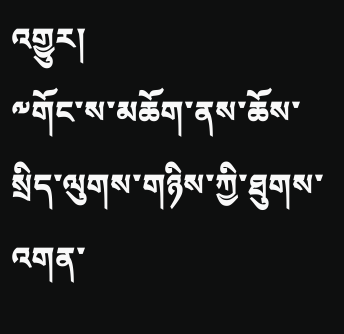འགྱུར།
༸གོང་ས་མཆོག་ནས་ཆོས་སྲིད་ལུགས་གཉིས་ཀྱི་ཐུགས་འགན་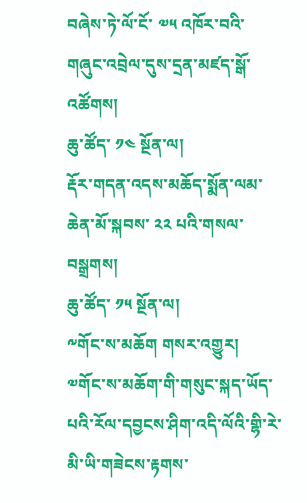བཞེས་ཏེ་ལོ་ངོ་ ༧༥ འཁོར་བའི་གཞུང་འབྲེལ་དུས་དྲན་མཛད་སྒོ་འཚོགས།
ཆུ་ཚོད་ ༡༤ སྔོན་ལ།
རྡོར་གདན་འདས་མཆོད་སྨོན་ལམ་ཆེན་མོ་སྐབས་ ༢༢ པའི་གསལ་བསྒྲགས།
ཆུ་ཚོད་ ༡༥ སྔོན་ལ།
༸གོང་ས་མཆོག གསར་འགྱུར།
༧གོང་ས་མཆོག་གི་གསུང་སྐད་ཡོད་པའི་རོལ་དབྱངས་ཤིག་འདི་ལོའི་གྷི་རེ་མི་ཡི་གཟེངས་རྟགས་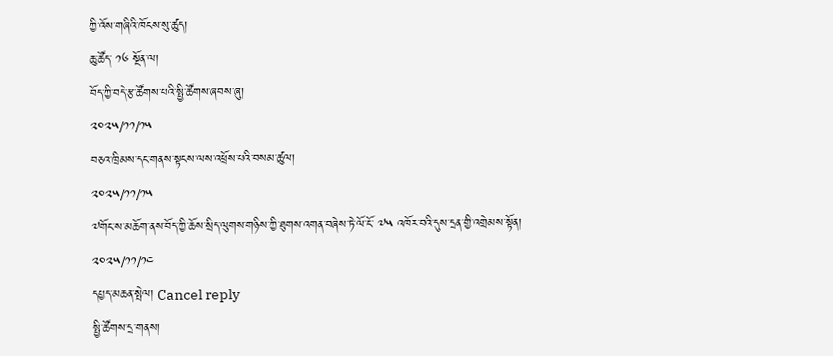ཀྱི་འོས་གཞིའི་ཁོངས་སུ་ཚུད།
ཆུ་ཚོད་ ༡༦ སྔོན་ལ།
བོད་ཀྱི་བདེ་རྩ་ཚོགས་པའི་སྤྱི་ཚོགས་ཞབས་ཞུ།
༢༠༢༥/༡༡/༡༥
བཅའ་ཁྲིམས་དང་གནས་སྟངས་ལས་འཕྲོས་པའི་བསམ་ཚུལ།
༢༠༢༥/༡༡/༡༥
༧གོང་ས་མཆོག་ནས་བོད་ཀྱི་ཆོས་སྲིད་ལུགས་གཉིས་ཀྱི་ཐུགས་འགན་བཞེས་ཏེ་ལོ་ངོ་ ༧༥ འཁོར་བའི་དུས་དྲན་གྱི་འགྲེམས་སྟོན།
༢༠༢༥/༡༡/༡༤
དཔྱད་མཆན་སྤེལ། Cancel reply
སྤྱི་ཚོགས་དྲ་གནས།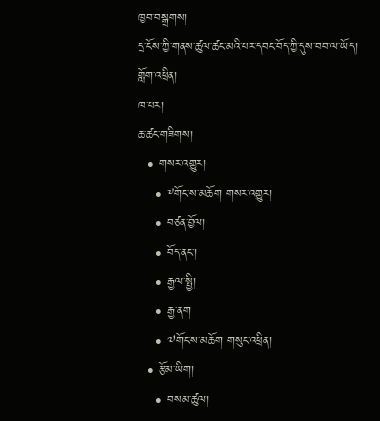ཁྱབ་བསྒྲགས།
དྲ་ངོས་ཀྱི་གནས་ཚུལ་ཚང་མའི་པར་དབང་བོད་ཀྱི་དུས་བབ་ལ་ཡོད།
གློག་འཕྲིན།
ཁ་པར།
ཆ་ཚང་གཟིགས།
  • གསར་འགྱུར།
    • ༸གོང་ས་མཆོག གསར་འགྱུར།
    • བཙན་བྱོལ།
    • བོད་ནང་།
    • རྒྱལ་སྤྱི།
    • རྒྱ་ནག
    • ༧གོང་ས་མཆོག གསུང་འཕྲིན།
  • རྩོམ་ཡིག།
    • བསམ་ཚུལ།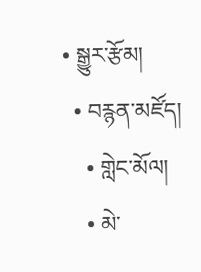• སྒྱུར་རྩོམ།
  • བརྙན་མཛོད།
    • གླེང་མོལ།
    • མེ་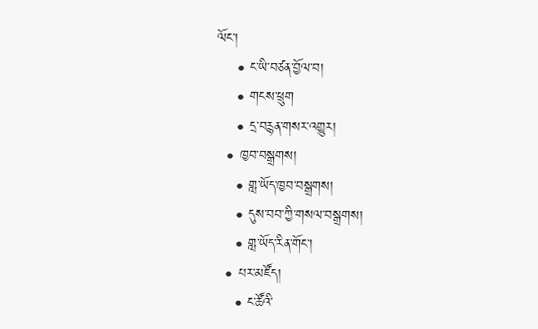ལོང་།
    • ང་ཡི་བཙན་བྱོལ་བ།
    • གངས་ཕྲུག
    • དྲ་བརྙན་གསར་འགྱུར།
  • ཁྱབ་བསྒྲགས།
    • གླ་ཡོད་ཁྱབ་བསྒྲགས།
    • དུས་བབ་ཀྱི་གསལ་བསྒྲགས།
    • གླ་ཡོད་རིན་གོང་།
  • པར་མཛོད།
    • ང་ཚོའི་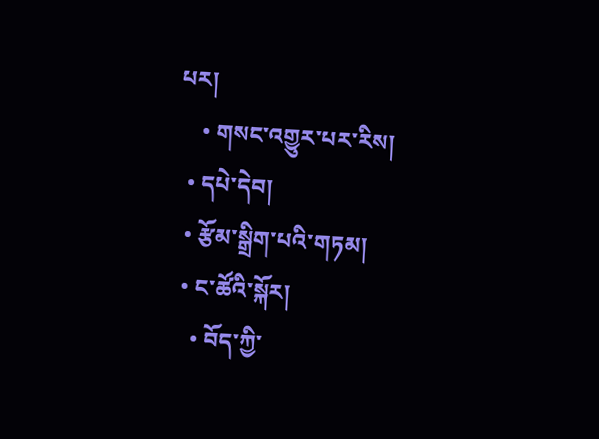པར།
    • གསང་འགྱུར་པར་རིས།
  • དཔེ་དེབ།
  • རྩོམ་སྒྲིག་པའི་གཏམ།
  • ང་ཚོའི་སྐོར།
    • བོད་ཀྱི་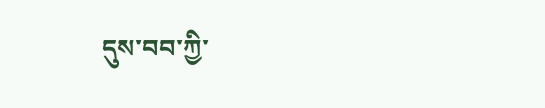དུས་བབ་ཀྱི་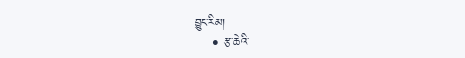བྱུང་རིམ།
    • རྩ་ཆེའི་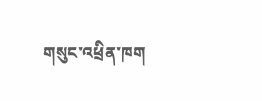གསུང་འཕྲིན་ཁག